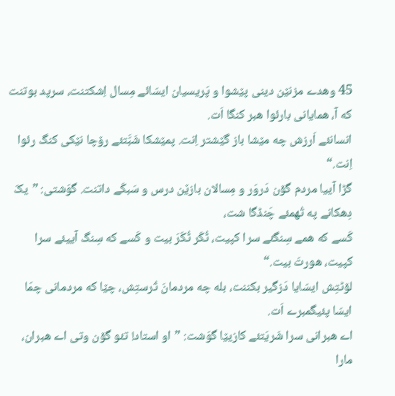45 وهدے مزنێن دینی پێشوا و پَریسیان ایسّائے مِسال اِشکتنت، سرپد بوتنت که آ، همایانی بارئوا هبر کنگا اَت.
انسانئے اَرزش چه مێشا باز گێشتر اِنت. پمێشکا شَبَّتئے رۆچا نێکی کنگ رئوا اِنت.“
گڑا آییا مردم گۆن دَروَر و مِسالان بازێن درس و سَبکّے داتنت. گوَشتی: ”یکّ دِهکانے په تُهمئے چَنڈگا شت،
کَسے که همے سِنگئے سرا کپیت، ٹُکّر ٹُکّرَ بیت و کَسے که سِنگ آییئے سرا کپیت، هورتَ بیت.“
لۆٹتِش ایسّایا دَزگیر بکننت، بله چه مردمانَ تُرستِش، چێا که مردمانی چمّا ایسّا پئیگمبرے اَت.
اے هبرانی سرا شَریَتئے کازیێا گوَشت: ”او استاد! تئو گۆن وتی اے هبران، مارا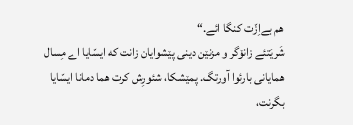هم بےاِزّت کنگا ائے.“
شَریَتئے زانۆگر و مزنێن دینی پێشوایان زانت که ایسّایا اے مِسال همایانی بارئوا آورتگ. پمێشکا، شئورِش کرت هما دمانا ایسّایا بگرنت،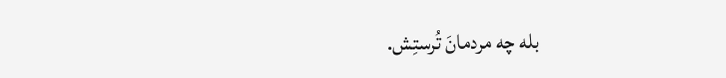بله چه مردمانَ تُرستِش.